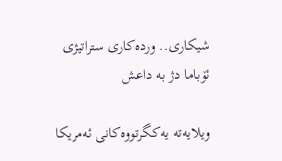شيكارى.. ورده‌كارى ستراتيژى ئۆباما دژ به‌ داعش

ویلایه‌ته‌ یه‌كگرتووه‌كانى ئه‌مریكا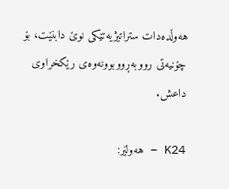هه‌وڵده‌دات ستراتیژیه‌تێكى نوێ دابنێت، بۆ چۆنیه‌تى رووبه‌ڕووبوونه‌وه‌ى رێكخراوى داعش.

K24 – هه‌ولێر: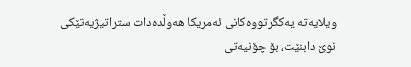ویلایه‌ته‌ یه‌كگرتووه‌كانى ئه‌مریكا هه‌وڵده‌دات ستراتیژیه‌تێكى نوێ دابنێت، بۆ چۆنیه‌تى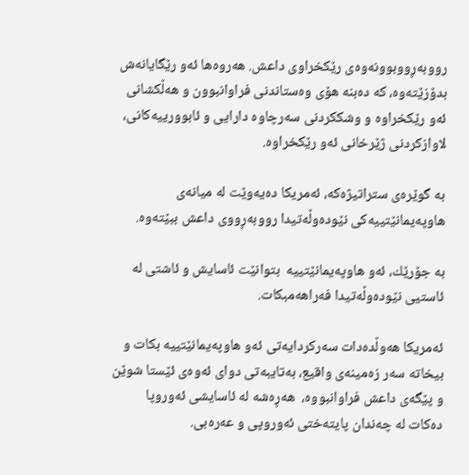رووبه‌ڕووبوونه‌وه‌ى رێكخراوى داعش. هه‌روه‌ها ئه‌و رێگایانه‌ش بدۆزێته‌وه،‌ كه‌ ده‌بنه‌ هۆى وه‌ستاندنى فراوانبوون و هه‌ڵكشانى ئه‌و رێكخراوه‌ و وشككردنى سه‌رچاوه‌ دارایى و ئابوورییه‌كانى، لاوازكردنى ژێرخانى ئه‌و رێكخراوه‌.

به‌ گوێره‌ى ستراتيژه‌كه‌، ئه‌مريكا ده‌یه‌وێت له‌ میانه‌ى هاوپه‌یمانێتییه‌كى نێوده‌وڵه‌تيدا ‌رووبه‌ڕووى داعش ببێته‌وه‌.

به‌ جۆرێك‌، ئه‌و هاوپه‌یمانێتییه‌  بتوانێت ئاسایش و ئاشتى له‌ ئاستيى نێوده‌وڵه‌تيدا فه‌راهه‌مبكات.

ئه‌مریكا هه‌وڵده‌دات سه‌ركردایه‌تی ئه‌و هاوپه‌يمانێتييه‌ بكات و بیخاته‌ سه‌ر زه‌مينه‌ى واقیع، به‌تایبه‌تى دواى ئه‌وه‌ى ئێستا شوێن و پێگه‌ى داعش فراوانبووه‌، ‌ هه‌ڕه‌شه‌ له‌ ئاسایشى ئه‌وروپا ده‌كات له‌ چه‌ندان پایته‌ختى ئه‌وروپى و عه‌ره‌بى.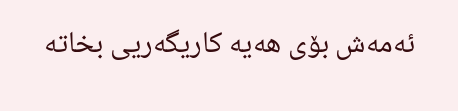ئه‌مه‌ش بۆى هه‌یه‌ كاریگه‌ریى بخاته‌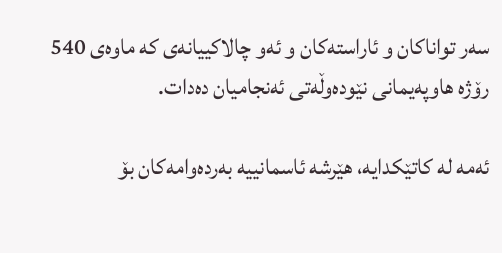سه‌ر تواناكان و ئاراسته‌كان و ئه‌و چالاكییانه‌ى كه‌ ماوه‌ى 540 رۆژه‌ هاوپه‌یمانى نێوده‌وڵه‌تى ئه‌نجامیان ده‌دات.

ئه‌مه‌ له‌ كاتێكدايه‌، هێرشه‌ ئاسمانییه‌ به‌رده‌وامه‌كان بۆ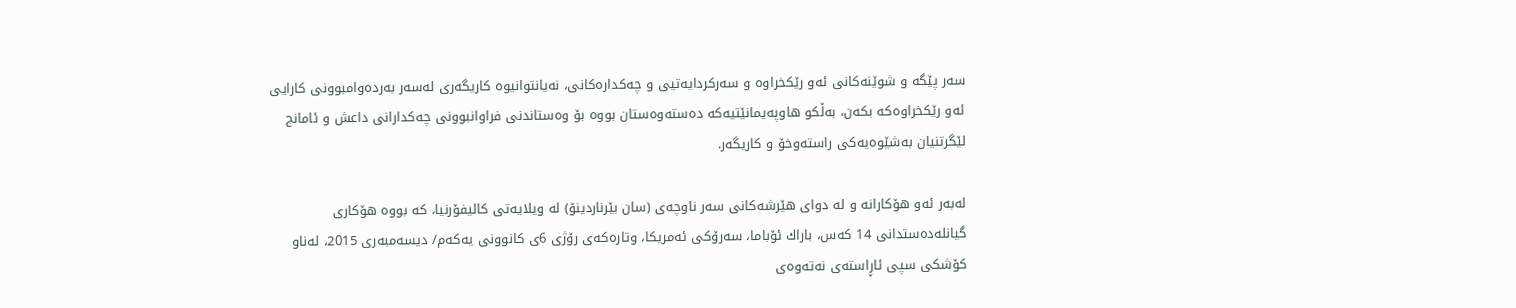سه‌ر پێگه‌ و شوێنه‌كانى ئه‌و رێكخراوه‌ و سه‌ركردایه‌تیى و چه‌كداره‌كانى، نه‌یانتوانیوه‌ كاریگه‌رى له‌سه‌ر به‌رده‌وامبوونى كارایى ئه‌و رێكخراوه‌كه‌ بكه‌ن، به‌ڵكو هاوپه‌یمانێتیه‌كه‌ ده‌سته‌وه‌ستان بووه‌ بۆ وه‌ستاندنى فراوانبوونى چه‌كدارانى داعش و ئامانج لێگرتنیان به‌شێوه‌یه‌كى راسته‌وخۆ و كاریگه‌ر.

له‌به‌ر ئه‌و هۆكارانه‌ و له‌ دواى هێرشه‌كانى سه‌ر ناوچه‌ى (سان بێرناردینۆ) له‌ ویلایه‌تى كالیفۆرنیا، كه‌ بووه‌ هۆكارى گیانله‌ده‌ستدانى 14 كه‌س، باراك ئۆباما، سه‌رۆكى ئه‌مریكا، وتاره‌كه‌ى رۆژى 6ى كانوونى یه‌كه‌م/ ديسه‌مبه‌رى 2015، له‌ناو كۆشكى سپى ئاڕاسته‌ى نه‌ته‌وه‌ى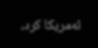ئه‌مریكا كرد،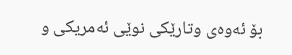بۆ ئه‌وه‌ى وتارێكى نوێى ئه‌مریكى و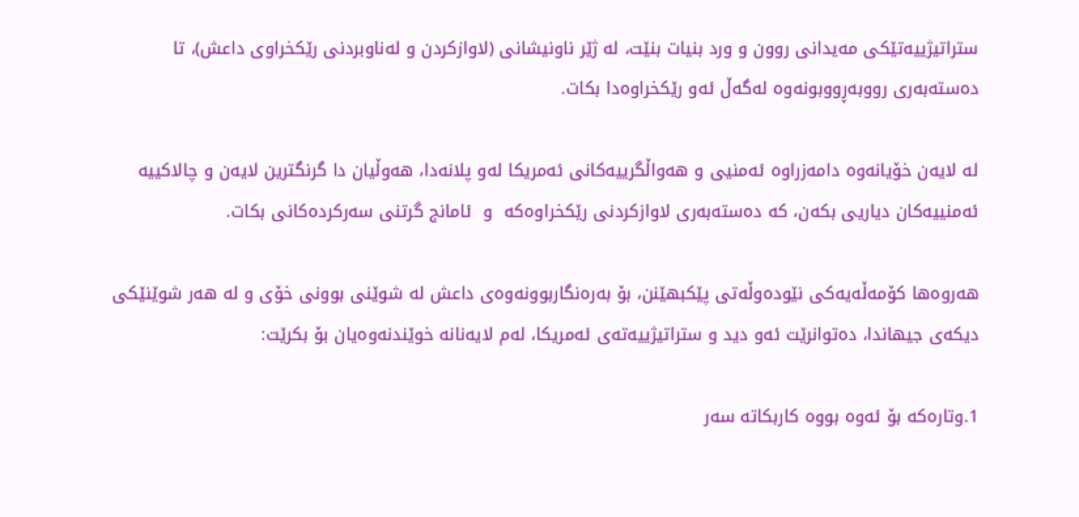ستراتیژییه‌تێكى مه‌یدانى روون و ورد بنیات بنێت، له‌ ژێر ناونیشانى (لاوازكردن و له‌ناوبردنى رێكخراوى داعش)، تا ده‌سته‌به‌رى رووبه‌ڕووبونه‌وه‌ له‌گه‌ڵ ئه‌و رێكخراوه‌دا بكات.

له ‌لایه‌ن خۆیانه‌وه‌ دامه‌زراوه‌ ئه‌منیى و هه‌واڵگرییه‌كانى ئه‌مریكا له‌و پلانه‌دا، هه‌وڵیان دا گرنگترین لایه‌ن و چالاكییه‌ ئه‌منییه‌كان دیاریى بكه‌ن، كه‌ ده‌سته‌به‌رى لاوازكردنى رێكخراوه‌كه‌  و  ئامانج گرتنى سه‌ركرده‌كانى بكات.

هه‌روه‌ها كۆمه‌ڵه‌یه‌كى نێوده‌وڵه‌تى پێكبهێنن، بۆ به‌ره‌نگاربوونه‌وه‌ى داعش له‌ شوێنى بوونى خۆى و له‌ هه‌ر شوێنێكى ديكه‌ى جیهاندا، ده‌توانرێت ئه‌و دید و ستراتیژییه‌ته‌ى ئه‌مریكا، له‌م لایه‌نانه‌ خوێندنه‌وه‌یان بۆ بكرێت:

1.وتاره‌كه‌ بۆ ئه‌وه‌ بووه‌ كاربكاته‌ سه‌ر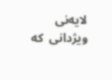لایه‌نى ویژدانى  كه‌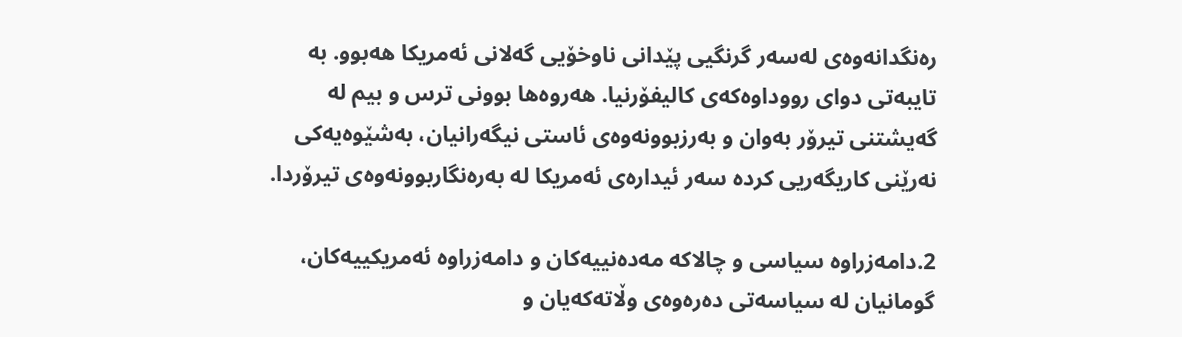ره‌نگدانه‌وه‌ى له‌سه‌ر گرنگیى پێدانى ناوخۆیى گه‌لانى ئه‌مریكا هه‌بوو. به‌ تایبه‌تى دواى رووداوه‌كه‌ى كالیفۆرنیا. هه‌روه‌ها بوونى ترس و بیم له‌ گه‌یشتنى تیرۆر به‌وان و به‌رزبوونه‌وه‌ى ئاستى نیگه‌رانیان،‌ به‌شێوه‌یه‌كى نه‌رێنى كاریگه‌ریى كرده‌ سه‌ر ئیداره‌ى ئه‌مریكا له‌ به‌ره‌نگاربوونه‌وه‌ى تیرۆردا.

2.دامه‌زراوه‌ سیاسى و چالاكه‌ مه‌ده‌نيیه‌كان و دامه‌زراوه‌ ئه‌مریكییه‌كان، گومانیان له‌ سیاسه‌تى ده‌ره‌وه‌ى وڵاته‌كه‌یان و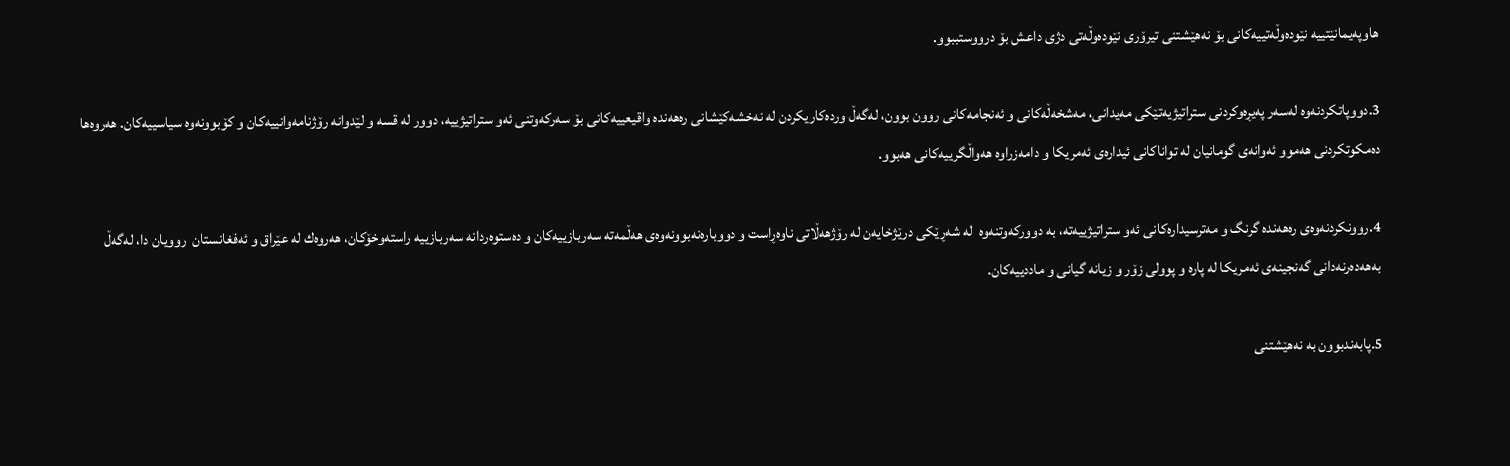هاوپه‌یمانێتییه‌ نێوده‌وڵه‌تییه‌كانى بۆ نه‌هێشتنى تیرۆرى نێوده‌وڵه‌تى دژى داعش بۆ درووستببوو.

3.دووپاتكردنه‌وه‌ له‌سه‌ر په‌یڕه‌وكردنى ستراتیژیه‌تێكى مه‌یدانى، مه‌شخه‌ڵه‌كانى و ئه‌نجامه‌كانى روون بوون، له‌گه‌ڵ ورده‌كاریكردن له‌ نه‌خشه‌كێشانى ره‌هه‌نده‌ واقیعییه‌كانى بۆ سه‌ركه‌وتنى ئه‌و ستراتیژییه‌، دوور له‌ قسه‌ و لێدوانه‌ رۆژنامه‌وانییه‌كان و كۆبوونه‌وه‌ سیاسییه‌كان. هه‌روه‌ها ده‌مكوتكردنى هه‌موو ئه‌وانه‌ى گومانیان له‌ تواناكانى ئیداره‌ى ئه‌مریكا و دامه‌زراوه‌ هه‌واڵگرییه‌كانى هه‌بوو.

4.روونكردنه‌وه‌ى ره‌هه‌نده‌ گرنگ و مه‌ترسیداره‌كانى ئه‌و ستراتیژییه‌ته‌، به‌ دووركه‌وتنه‌وه‌  له‌ شه‌ڕێكى درێژخایه‌ن له‌ رۆژهه‌ڵاتى ناوه‌ڕاست و دووباره‌نه‌بوونه‌وه‌ى هه‌ڵمه‌ته‌ سه‌ربازییه‌كان و ده‌ستوه‌ردانه‌ سه‌ربازییه‌ راسته‌وخۆكان، هه‌روه‌ك له‌ عێراق و ئه‌فغانستان  روویان دا، له‌گه‌ڵ به‌هه‌ده‌رنه‌دانى گه‌نجینه‌ى ئه‌مریكا له‌ پاره‌ و پوولى زۆر و زیانه‌ گیانى و ماددییه‌كان.

5.پابه‌ندبوون به‌ نه‌هێشتنى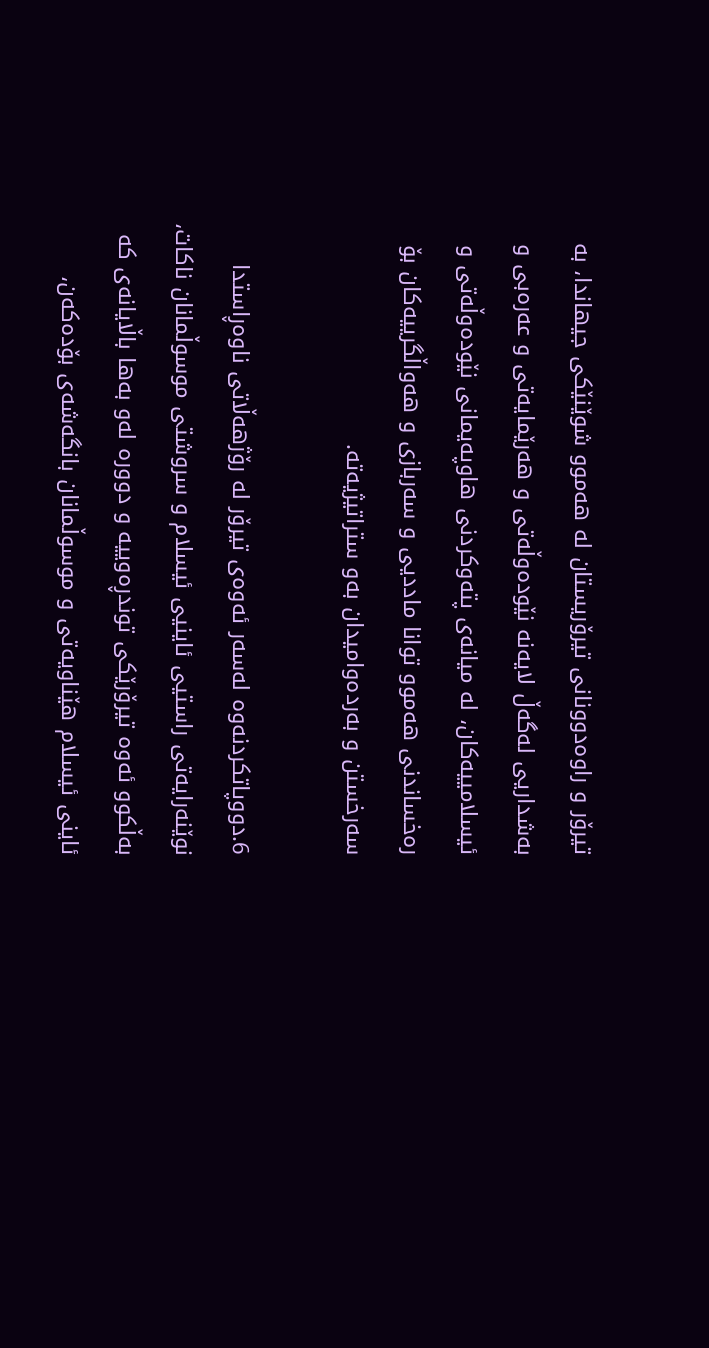تیرۆر و راوه‌دوونانى تیرۆریستان له‌ هه‌موو شوێنێكى جیهاندا، به‌ به‌شداریی له‌گه‌ڵ لایه‌نه‌ نێوده‌وڵه‌تى و هه‌رێمایه‌تى و عه‌ره‌بى و ئیسلامییه‌كان، له‌ میانه‌ى پته‌وكردنى هاوپه‌یمانى نێوده‌وڵه‌تى و ره‌خساندنى هه‌موو توانا ماددیى و سه‌ربازى و هه‌واڵگرییه‌كان بۆ سه‌رخستن و به‌رده‌وامیدان به‌و ستراتیژيه‌ته‌.

6.دووپاتكردنه‌وه‌ له‌سه‌ر ئه‌وه‌ى تیرۆر له‌ رۆژهه‌ڵاتى ناوه‌ڕاستدا نوێنه‌رایه‌تى راستیى ئاینیى ئیسلام و سروشتى موسوڵمانان ناكات، به‌ڵكوو ئه‌وه‌ تیرۆرێكى توندڕه‌وییه‌ و دووره‌ له‌و به‌ها باڵایانه‌ى كه‌ ئاینى ئیسلام هێناویه‌تى و موسوڵمانان بانگه‌شه‌ى بۆده‌كه‌ن،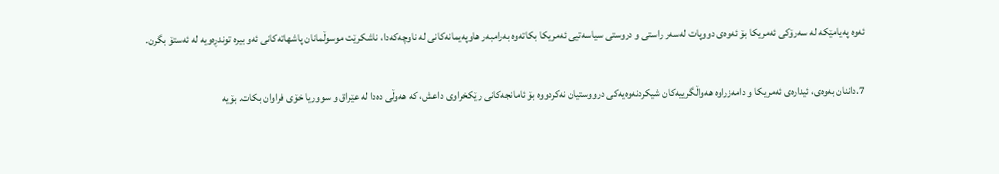ئه‌وه‌ په‌یامێكه‌ له‌ سه‌رۆكى ئه‌مریكا بۆ ئه‌وه‌ى دووپات له‌سه‌ر راستى و دروستى سیاسه‌تیى ئه‌مریكا بكاته‌وه‌ به‌رامبه‌ر هاوپه‌یمانه‌كانى له‌ ناوچه‌كه‌دا، ناشكرێت موسوڵمانان پاشهاته‌كانى ئه‌و بیره‌ توندڕه‌ویه‌ له‌ ئه‌ستۆ بگرن.

7.داننان به‌وه‌ى، ئیداره‌ى ئه‌مریكا و دامه‌زراوه‌ هه‌واڵگرییه‌كان شیكردنه‌وه‌یه‌كى درووستیان نه‌كردووه‌ بۆ ئامانجه‌كانى رێكخراوى داعش، كه‌ هه‌وڵى ده‌دا له‌ عێراق و سووریا خۆى فراوان بكات. بۆیه‌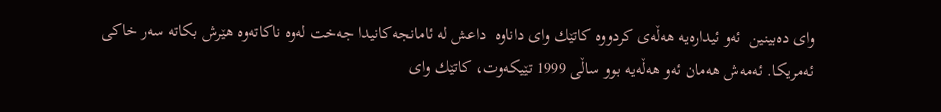واى ده‌بینین  ئه‌و ئیداره‌یه‌ هه‌ڵه‌ى كردووه‌ كاتێك واى داناوه‌  داعش له‌ ئامانجه‌كانیدا جه‌خت له‌وه‌ ناكاته‌وه‌ هێرش بكاته‌ سه‌ر خاكى ئه‌مریكا. ئه‌مه‌ش هه‌مان ئه‌و هه‌ڵه‌یه‌ بوو ساڵى 1999 تێيكه‌وت، كاتێك واى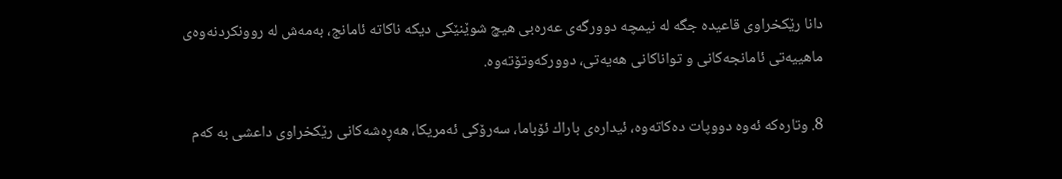دانا‌ رێكخراوى قاعیده‌ جگه‌ له‌ نیمچه‌ دوورگه‌ى عه‌ره‌بى هیچ شوێنێكى ديكه‌ ناكاته‌ ئامانج، به‌مه‌ش له‌ روونكردنه‌وه‌ى ماهییه‌تى ئامانجه‌كانى و تواناكانى هه‌یه‌تى، دووركه‌وتۆته‌وه‌.

8. وتاره‌كه‌ ئه‌وه‌ دووپات ده‌كاته‌وه‌، ئیداره‌ى باراك ئۆباما، سه‌رۆكى ئه‌مریكا، هه‌ڕه‌شه‌كانى رێكخراوى داعشى به‌ كه‌م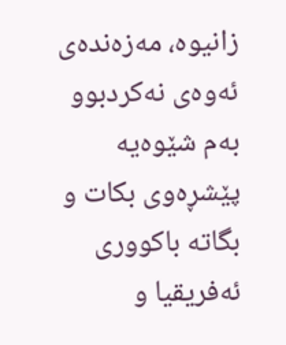زانیوه‌، مه‌زه‌نده‌ى ئه‌وه‌ى نه‌كردبوو‌ به‌م شێوه‌یه‌ پێشڕه‌وى بكات و بگاته‌ باكوورى ئه‌فریقیا و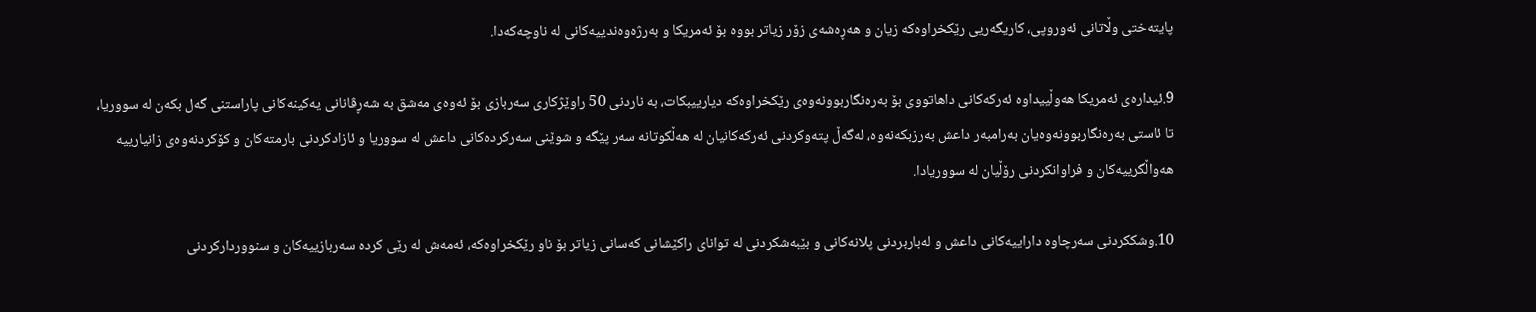پایته‌ختى وڵاتانى ئه‌وروپى، كاریگه‌ریى رێكخراوه‌كه‌ زیان و هه‌ڕه‌شه‌ى زۆر زیاتر بووه‌ بۆ ئه‌مریكا و به‌رژه‌وه‌ندییه‌كانى له‌ ناوچه‌كه‌دا.

9.ئیداره‌ى ئه‌مریكا هه‌وڵیيداوه‌ ئه‌ركه‌كانى داهاتووى بۆ به‌ره‌نگاربوونه‌وه‌ى رێكخراوه‌كه‌ دیاریيبكات، به‌ ناردنى 50 راوێژكارى سه‌ربازى بۆ ئه‌وه‌ى مه‌شق به‌ شه‌ڕڤانانى یه‌كینه‌كانى پاراستنى گه‌ل بكه‌ن له‌ سووریا، تا ئاستى به‌ره‌نگاربوونه‌وه‌یان به‌رامبه‌ر داعش به‌رزبكه‌نه‌وه‌، له‌گه‌ڵ پته‌وكردنى ئه‌ركه‌كانیان له‌ هه‌ڵكوتانه‌ سه‌ر پێگه‌ و شوێنى سه‌ركرده‌كانى داعش له‌ سووریا و ئازادكردنى بارمته‌كان و كۆكردنه‌وه‌ى زانیارییه‌ هه‌واڵگرییه‌كان و فراوانكردنى رۆڵیان له‌ سووریادا.

10.وشككردنى سه‌رچاوه‌ داراییه‌كانى داعش و له‌باربردنى پلانه‌كانى و بێبه‌شكردنى له‌ تواناى راكێشانى كه‌سانى زیاتر بۆ ناو رێكخراوه‌كه‌، ئه‌مه‌ش له‌ رێى كرده‌ سه‌ربازییه‌كان و سنوورداركردنى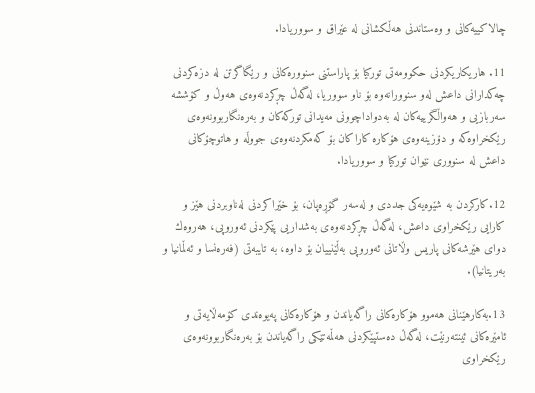چالاكییه‌كانى و وه‌ستاندنى هه‌ڵكشانى له‌ عێراق و سووریادا.

11. هاریكاریكردنى حكوومه‌تى توركیا بۆ پاراستنى سنووره‌كانى و رێگاگرتن له‌ دزه‌كردنى چه‌كدارانى داعش له‌و سنوورانه‌وه‌ بۆ ناو سووریا، له‌گه‌ڵ چڕكردنه‌وه‌ى هه‌وڵ و كۆششه‌ سه‌ربازیی و هه‌واڵگرییه‌كان له‌ به‌دواداچوونى مه‌یدانى توركه‌كان و به‌ره‌نگاربوونه‌وه‌ى رێكخراوه‌كه‌ و دۆزینه‌وه‌ى هۆكاره‌ كاراكان بۆ كه‌مكردنه‌وه‌ى جووڵه‌ و هاتوچۆكانى داعش له‌ سنوورى نێوان توركیا و سووریادا.

12.كاركردن به‌ شێوه‌یه‌كى جددى و له‌سه‌ر گۆڕه‌پان، بۆ خێراكردنى له‌ناوبردنى هێز و كارایى رێكخراوى داعش، له‌گه‌ڵ چڕكردنه‌وه‌ى به‌شداریى پێكردنى ئه‌وروپى، هه‌روه‌ك دواى هێرشه‌كانى پاریس وڵاتانى ئه‌وروپى به‌ڵێنییان بۆ داوه‌، به‌ تایبه‌تى (فه‌ره‌نسا و ئه‌ڵمانیا و به‌ریتانیا).

13.به‌كارهێنانى هه‌موو هۆكاره‌كانى راگه‌یاندن و هۆكاره‌كانى په‌یوه‌ندى كۆمه‌ڵایه‌تى و ئامێره‌كانى ئینته‌رنێت، له‌گه‌ڵ ده‌ستپێكردنى هه‌ڵمه‌تێكى راگه‌یاندن بۆ به‌ره‌نگاربوونه‌وه‌ى رێكخراوى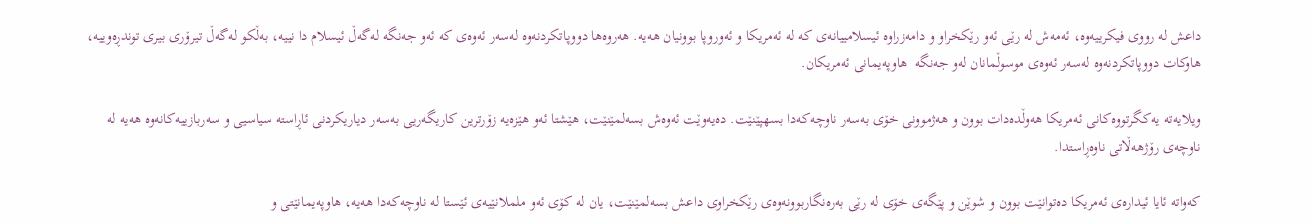داعش له‌ رووى فیكرییه‌وه‌، ئه‌مه‌ش له‌ رێى ئه‌و رێكخراو و دامه‌زراوه‌ ئیسلامییانه‌ى كه‌ له‌ ئه‌مریكا و ئه‌وروپا بوونیان هه‌یه. هه‌روه‌ها دووپاتكردنه‌وه‌ له‌سه‌ر ئه‌وه‌ى كه‌ ئه‌و جه‌نگه‌ له‌گه‌ڵ ئیسلام دا نییه‌، به‌ڵكو له‌گه‌ڵ تیرۆرى بیرى توندڕه‌وییه‌، هاوكات دووپاتكردنه‌وه‌ له‌سه‌ر ئه‌وه‌ى موسوڵمانان له‌و جه‌نگه‌  هاوپه‌یمانى ئه‌مریكان.

ویلایه‌ته‌ یه‌كگرتووه‌كانى ئه‌مریكا هه‌وڵده‌دات بوون و هه‌ژموونى خۆى به‌سه‌ر ناوچه‌كه‌دا بسهپێنێت. ده‌یه‌وێت ئه‌وه‌ش بسه‌لمێنێت، هێشتا ئه‌و هێزه‌یه‌‌ زۆرترین كاریگه‌ریى به‌سه‌ر دیاریكردنى ئاڕاسته‌ سیاسیى و سه‌ربازییه‌كانه‌وه‌ هه‌یه‌ له‌ ناوچه‌ى رۆژهه‌ڵاتى ناوه‌ڕاستدا.

كه‌واته‌ ئایا ئیداره‌ى ئه‌مریكا ده‌توانێت بوون و شوێن و پێگه‌ى خۆى له‌ رێى به‌ره‌نگاربوونه‌وه‌ى رێكخراوى داعش بسه‌لمێنێت، یان له‌ كۆى ئه‌و ململانێیه‌ى ئێستا له‌ ناوچه‌كه‌دا هه‌یه‌، هاوپه‌یمانێتى و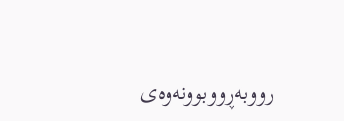رووبه‌ڕووبوونه‌وه‌ى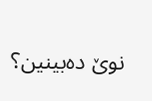نوێ ده‌بینین؟